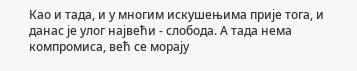Као и тада, и у многим искушењима прије тога, и данас је улог највећи - слобода. А тада нема компромиса, већ се морају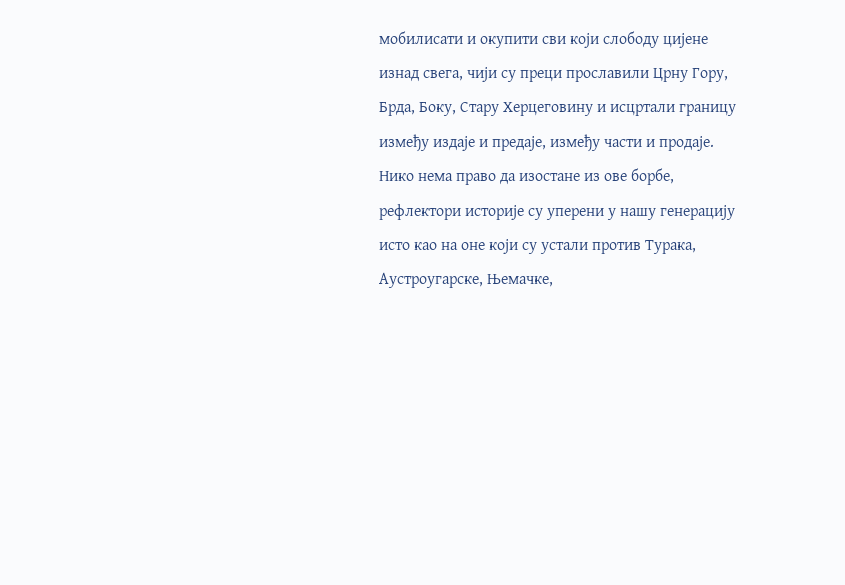мобилисати и окупити сви који слободу цијене изнад свега, чији су преци прославили Црну Гору, Брда, Боку, Стару Херцеговину и исцртали границу између издаје и предаје, између части и продаје. Нико нема право да изостане из ове борбе, рефлектори историје су уперени у нашу генерацију исто као на оне који су устали против Турака, Аустроугарске, Њемачке,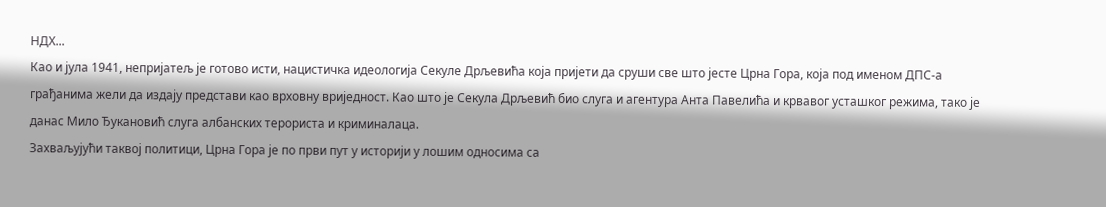НДХ...
Као и јула 1941, непријатељ је готово исти, нацистичка идеологија Секуле Дрљевића која пријети да сруши све што јесте Црна Гора, која под именом ДПС-а грађанима жели да издају представи као врховну вриједност. Као што је Секула Дрљевић био слуга и агентура Анта Павелића и крвавог усташког режима, тако је данас Мило Ђукановић слуга албанских терориста и криминалаца.
Захваљујући таквој политици, Црна Гора је по први пут у историји у лошим односима са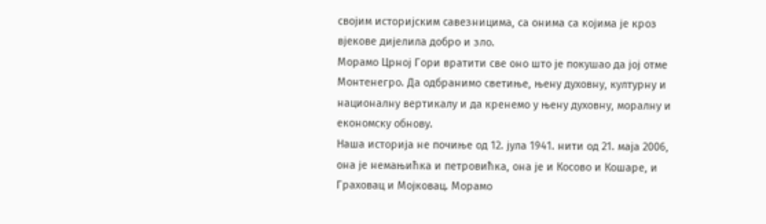својим историјским савезницима, са онима са којима је кроз вјекове дијелила добро и зло.
Морамо Црној Гори вратити све оно што је покушао да јој отме Монтенегро. Да одбранимо светиње, њену духовну, културну и националну вертикалу и да кренемо у њену духовну, моралну и економску обнову.
Наша историја не почиње од 12. јула 1941. нити од 21. маја 2006, она је немањићка и петровићка, она је и Косово и Кошаре, и Граховац и Мојковац. Морамо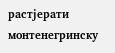растјерати монтенегринску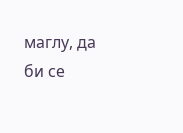маглу, да би се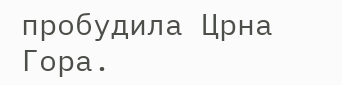пробудила Црна Гора.